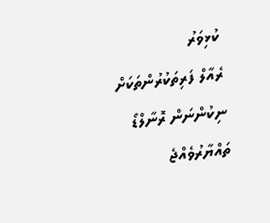ކުޅިވަރު
ރެއާލް ފަރިތަކުރުންތަކަށް ނިކުންނަން ރޮނާލްޑޯ ތައްޔާރުވެއްޖެ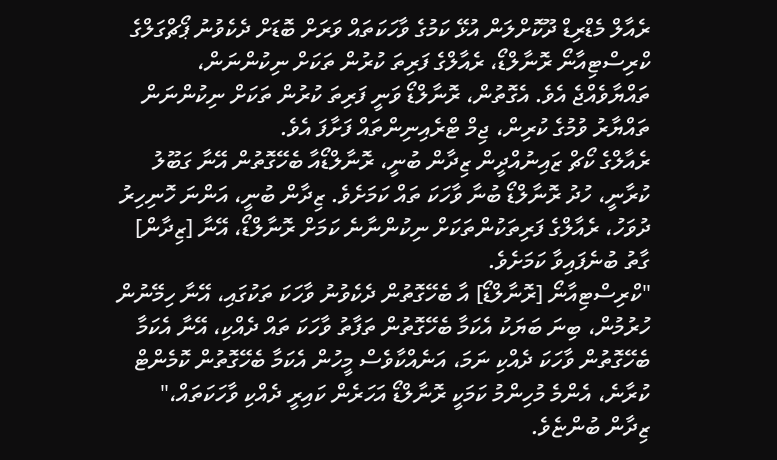ރެއާލް މެޑްރިޑް ދޫކޮށްލަން އުޅޭ ކަމުގެ ވާހަކަތައް ވަރަށް ބޮޑަށް ދެކެވުނު ޕޯޗްގަލްގެ ކްރިސްޓިއާނޯ ރޮނާލްޑޯ، ރެއާލްގެ ފަރިތަ ކުރުން ތަކަށް ނިކުންނަން، ތައްޔާވެއްޖެ އެވެ. އެގޮތުން، ރޮނާލްޑޯ ވަނީ ފަރިތަ ކުރުން ތަކަށް ނިކުންނަން ތައްޔާރު ވުމުގެ ކުރިން، ޖިމް ޓްރެއިނިންތައް ފަށާފަ އެވެ.
ރެއާލްގެ ކޯޗް ޒައިނުއްދީން ޒިދާން ބުނީ، ރޮނާލްޑޯއާ ބެހޭގޮތުން އޭނާ ގަބޫލު ކުރާނީ، ހުދު ރޮނާލްޑޯ ބުނާ ވާހަކަ ތައް ކަމަށެވެ. ޒިދާން ބުނީ، އަންނަ ހޮނިހިރު ދުވަހު، ރެއާލްގެ ފަރިތަކުންތަކަށް ނިކުންނާނެ ކަމަށް ރޮނާލްޑޯ، އޭނާ [ޒިދާން] ގާތު ބުނެފައިވާ ކަމަށެވެ.
"ކްރިސްޓިއާނޯ [ރޮނާލްޑޯ] އާ ބެހޭގޮތުން ދެކެވުނު ވާހަކަ ތަކުގައި، އޭނާ ހިމޭނުން ހުރުމުން، ބިނަ ބަޔަކު އެކަމާ ބެހޭގޮތުން ތަފާތު ވާހަކަ ތައް ދެއްކި، އޭނާ އެކަމާ ބެހޭގޮތުން ވާހަކަ ދެއްކި ނަމަ، އަނެއްކާވެސް މީހުން އެކަމާ ބެހޭގޮތުން ކޮމެންޓް ކުރާނެ، އެންމެ މުހިންމު ކަމަކީ ރޮނާލްޑޯ އަހަރެން ކައިރީ ދެއްކި ވާހަކަތައް،" ޒިދާން ބުންޏެވެ.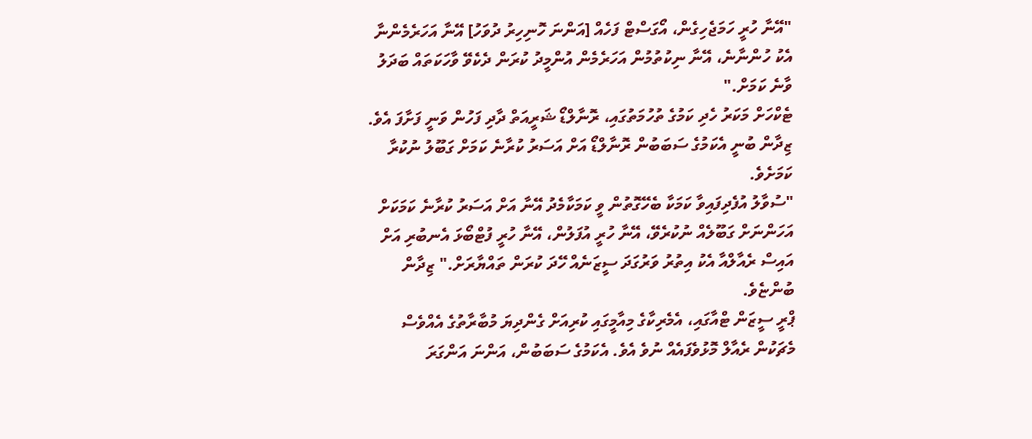"އޭނާ ހުރީ ހަމަޖެހިގެން، އޯގަސްޓް ފަހެއް [އަންނަ ހޮނިހިރު ދުވަހު] އޭނާ އަހަރެމެންނާ އެކު ހުންނާނެ، އޭނާ ނިކުތުމުން އަހަރެމެން އުންމީދު ކުރަން ދެކެވޭ ވާހަކަތައް ބަދަލު ވާނެ ކަމަށް."
ޓެކްހަށް މަކަރު ހެދި ކަމުގެ ތުހުމަތުގައި، ރޮނާލްޑޯ ޝަރީއަތް ދާދި ފަހުން ވަނީ ފަށާފަ އެވެ. ޒިދާން ބުނީ އެކަމުގެ ސަބަބުން ރޮނާލްޑޯ އަށް އަސަރު ކުރާނެ ކަމަށް ގަބޫލު ނުކުރާ ކަމަށެވެ.
"ސުވާލު އުފެދިފައިވާ ކަމަކާ ބެހޭގޮތުން ވީ ކަމަކާމެދު އޭނާ އަށް އަސަރު ކުރާނެ ކަމަކަށް އަހަންނަށް ގަބޫލެއް ނުކުރެވޭ، އޭނާ ހުރީ އުފަލުން، އޭނާ ހުރީ ފުޓްބޯޅަ އެނބުރި އަށް އައިސް ރެއާލްއާ އެކު އިތުރު ވަރުގަދަ ސީޒަނެއް ހޭދަ ކުރަން ތައްޔާރަށް." ޒިދާން ބުންޏެވެ.
ޕްރީ ސީޒަން ޓްއާގައި، އެމެރިކާގެ މިއާމީގައި ކުރިއަށް ގެންދިޔަ މުބާރާތުގެ އެއްވެސް މެޗަކުން ރެއާލް މޮޅުވެފައެއް ނުވެ އެވެ. އެކަމުގެ ސަބަބުން، އަންނަ އަންގަރަ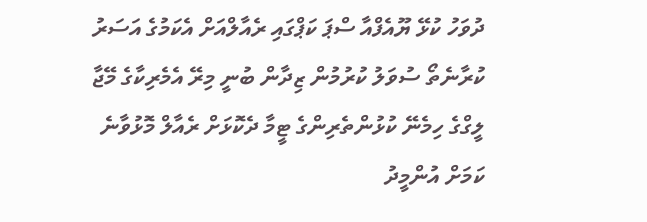ދުވަހު ކުޅޭ ޔޫއެފްއާ ސްޕަ ކަޕްގައި ރެއާލްއަށް އެކަމުގެ އަސަރު ކުރާނެތޯ ސުވަލު ކުރުމުން ޒިދާން ބުނީ މިރޭ އެމެރިކާގެ މޭޖާ ލީގްގެ ހިމެނޭ ކުޅުންތެރިންގެ ޓީމާ ދެކޮޅަށް ރެއާލް މޮޅުވާނެ ކަމަށް އުންމީދު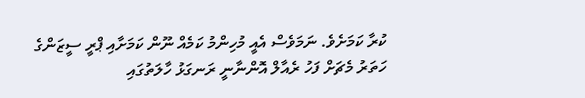ކުރާ ކަމަށެވެ. ނަމަވެސް އެއީ މުހިންމު ކަމެއް ނޫން ކަމަށާއި ޕްރީ ސީޒަންގެ ހަތަރު މެޗަށް ފަހު ރެއާލް އޮންނާނީ ރަނގަޅު ހާލަތުގައި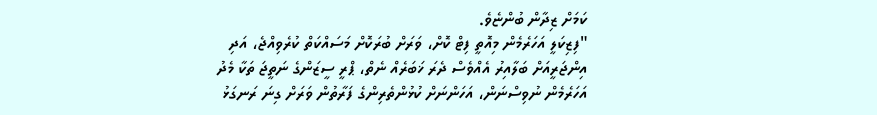ކަމަށް ޒިދާން ބުންޏެވެ.
"ފިޒިކަލީ އަހަރެމެން މިއޮތީ ފިޓް ކޮށް، ވަރަށް ބުރަކޮށް މަސައްކަތް ކުރެވިއްޖެ، އަދި އިންޖަރީއަށް ބަލާއިރު އެއްވެސް ދެރަ ޚަބަރެއް ނެތް، ޕްރީ ސީޒަންގެ ނަތީޖަ ތަކާ މެދު އަހަރެމެން ނުވިސްނަން، އަހަންނަށް ކުޅުންތެރިންގެ ފަރާތުން ވަރަށް ގިނަ ރަނގަޅު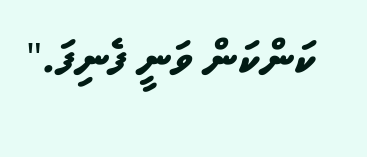ކަންކަން ވަނީ ފެނިފަ."